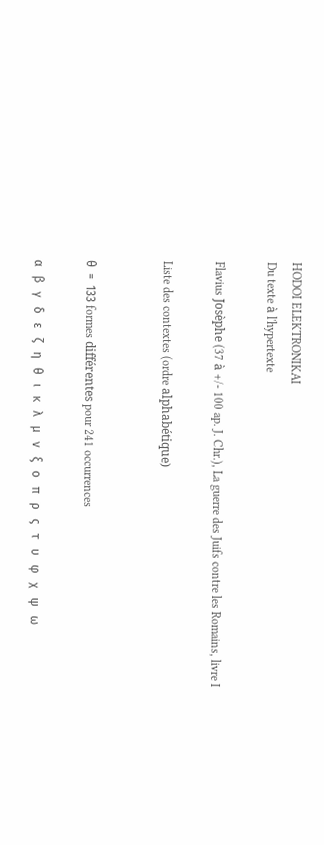HODOI ELEKTRONIKAI
Du texte à l'hypertexte

Flavius Josèphe (37 à +/- 100 ap. J. Chr.), La guerre des Juifs contre les Romains, livre I

Liste des contextes (ordre alphabétique)


θ  =  133 formes différentes pour 241 occurrences

α   β   γ   δ   ε   ζ   η   θ   ι   κ   λ   μ   ν   ξ   ο   π   ρ   ς   τ   υ   φ   χ   ψ   ω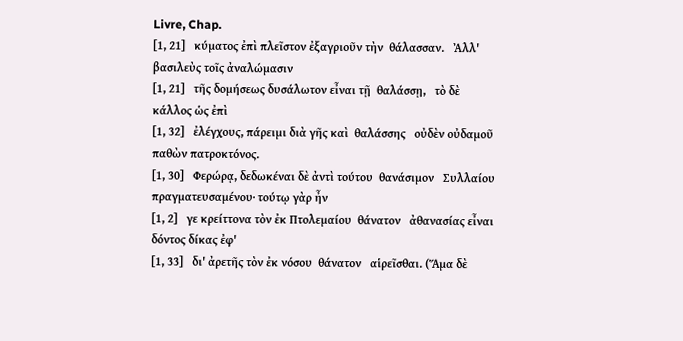Livre, Chap.
[1, 21]   κύματος ἐπὶ πλεῖστον ἐξαγριοῦν τὴν  θάλασσαν.   Ἀλλ' βασιλεὺς τοῖς ἀναλώμασιν
[1, 21]   τῆς δομήσεως δυσάλωτον εἶναι τῇ  θαλάσσῃ,   τὸ δὲ κάλλος ὡς ἐπὶ
[1, 32]   ἐλέγχους, πάρειμι διὰ γῆς καὶ  θαλάσσης   οὐδὲν οὐδαμοῦ παθὼν πατροκτόνος.
[1, 30]   Φερώρᾳ, δεδωκέναι δὲ ἀντὶ τούτου  θανάσιμον   Συλλαίου πραγματευσαμένου· τούτῳ γὰρ ἦν
[1, 2]   γε κρείττονα τὸν ἐκ Πτολεμαίου  θάνατον   ἀθανασίας εἶναι δόντος δίκας ἐφ'
[1, 33]   δι' ἀρετῆς τὸν ἐκ νόσου  θάνατον   αἱρεῖσθαι. (Ἅμα δὲ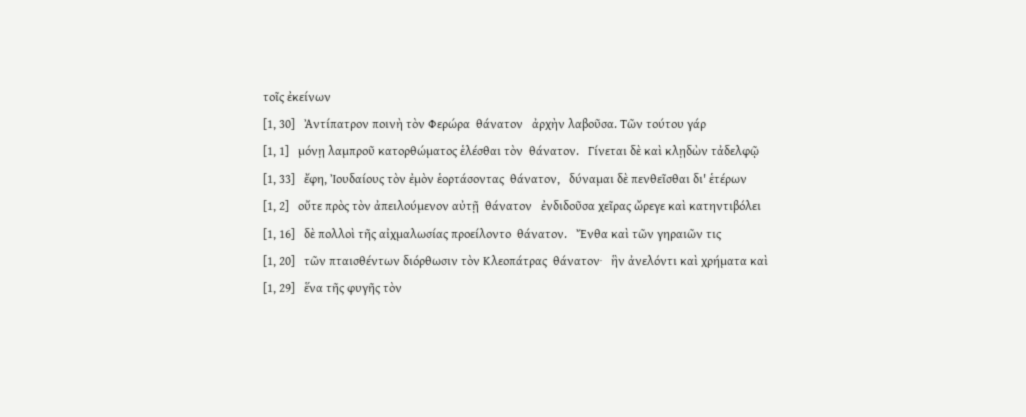τοῖς ἐκείνων
[1, 30]   Ἀντίπατρον ποινὴ τὸν Φερώρα  θάνατον   ἀρχὴν λαβοῦσα. Τῶν τούτου γάρ
[1, 1]   μόνῃ λαμπροῦ κατορθώματος ἑλέσθαι τὸν  θάνατον.   Γίνεται δὲ καὶ κλῃδὼν τἀδελφῷ
[1, 33]   ἔφη, Ἰουδαίους τὸν ἐμὸν ἑορτάσοντας  θάνατον,   δύναμαι δὲ πενθεῖσθαι δι' ἑτέρων
[1, 2]   οὔτε πρὸς τὸν ἀπειλούμενον αὐτῇ  θάνατον   ἐνδιδοῦσα χεῖρας ὤρεγε καὶ κατηντιβόλει
[1, 16]   δὲ πολλοὶ τῆς αἰχμαλωσίας προείλοντο  θάνατον.   Ἔνθα καὶ τῶν γηραιῶν τις
[1, 20]   τῶν πταισθέντων διόρθωσιν τὸν Κλεοπάτρας  θάνατον·   ἣν ἀνελόντι καὶ χρήματα καὶ
[1, 29]   ἕνα τῆς φυγῆς τὸν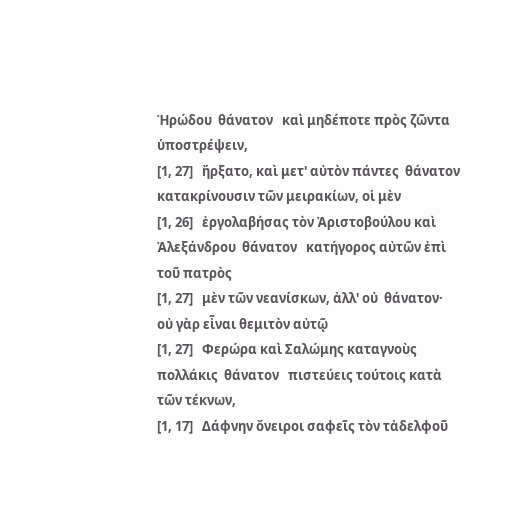Ἡρώδου  θάνατον   καὶ μηδέποτε πρὸς ζῶντα ὑποστρέψειν,
[1, 27]   ἤρξατο, καὶ μετ' αὐτὸν πάντες  θάνατον   κατακρίνουσιν τῶν μειρακίων, οἱ μὲν
[1, 26]   ἐργολαβήσας τὸν Ἀριστοβούλου καὶ Ἀλεξάνδρου  θάνατον   κατήγορος αὐτῶν ἐπὶ τοῦ πατρὸς
[1, 27]   μὲν τῶν νεανίσκων, ἀλλ' οὐ  θάνατον·   οὐ γὰρ εἶναι θεμιτὸν αὐτῷ
[1, 27]   Φερώρα καὶ Σαλώμης καταγνοὺς πολλάκις  θάνατον   πιστεύεις τούτοις κατὰ τῶν τέκνων,
[1, 17]   Δάφνην ὄνειροι σαφεῖς τὸν τἀδελφοῦ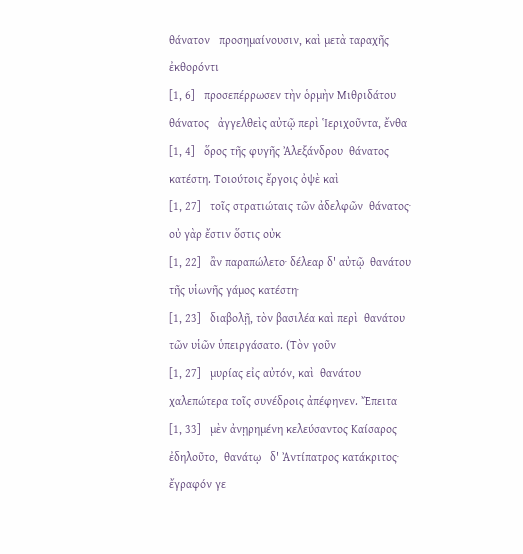θάνατον   προσημαίνουσιν, καὶ μετὰ ταραχῆς ἐκθορόντι
[1, 6]   προσεπέρρωσεν τὴν ὁρμὴν Μιθριδάτου  θάνατος   ἀγγελθεὶς αὐτῷ περὶ Ἱεριχοῦντα, ἔνθα
[1, 4]   ὅρος τῆς φυγῆς Ἀλεξάνδρου  θάνατος   κατέστη. Τοιούτοις ἔργοις ὀψὲ καὶ
[1, 27]   τοῖς στρατιώταις τῶν ἀδελφῶν  θάνατος·   οὐ γὰρ ἔστιν ὅστις οὐκ
[1, 22]   ἂν παραπώλετο· δέλεαρ δ' αὐτῷ  θανάτου   τῆς υἱωνῆς γάμος κατέστη·
[1, 23]   διαβολῇ, τὸν βασιλέα καὶ περὶ  θανάτου   τῶν υἱῶν ὑπειργάσατο. (Τὸν γοῦν
[1, 27]   μυρίας εἰς αὐτόν, καὶ  θανάτου   χαλεπώτερα τοῖς συνέδροις ἀπέφηνεν. Ἔπειτα
[1, 33]   μὲν ἀνῃρημένη κελεύσαντος Καίσαρος ἐδηλοῦτο,  θανάτῳ   δ' Ἀντίπατρος κατάκριτος· ἔγραφόν γε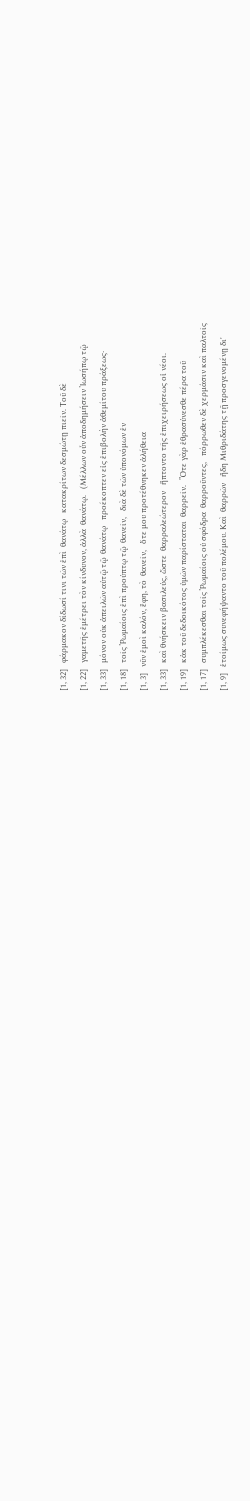[1, 32]   φάρμακον δίδωσί τινι τῶν ἐπὶ  θανάτῳ   κατακρίτων δεσμώτῃ πιεῖν. Τοῦ δὲ
[1, 22]   γαμετῆς ἐμέτρει τὸν κίνδυνον, ἀλλὰ  θανάτῳ.   (Μέλλων οὖν ἀποδημήσειν Ἰωσήπῳ τῷ
[1, 33]   μόνον οὐκ ἀπειλῶν αὐτῷ τῷ  θανάτῳ   προέκοπτεν εἰς ἐπιβολὴν ἀθεμίτου πράξεως·
[1, 18]   τοῖς Ῥωμαίοις ἐπὶ προύπτῳ τῷ  θανεῖν,   διὰ δὲ τῶν ὑπονόμων ἐν
[1, 3]   νῦν ἐμοὶ καλόν, ἔφη, τὸ  θανεῖν,   ὅτε μου προτέθνηκεν ἀλήθεια
[1, 33]   καὶ θνήσκειν βασιλεύς, ὥστε  θαρραλεώτερον   ἥπτοντο τῆς ἐπιχειρήσεως οἱ νέοι.
[1, 19]   κἀκ τοῦ δεδοικότος ὑμῶν παρίσταται  θαρρεῖν.   Ὅτε γὰρ ἐθρασύνεσθε πέρα τοῦ
[1, 17]   συμπλέκεσθαι τοῖς Ῥωμαίοις οὐ σφόδρα  θαρροῦντες,   πόρρωθεν δὲ χερμάσιν καὶ παλτοῖς
[1, 9]   ἑτοίμως συνεφήψαντο τοῦ πολέμου. Καὶ  θαρρῶν   ἤδη Μιθριδάτης τῇ προσγενομένῃ δι'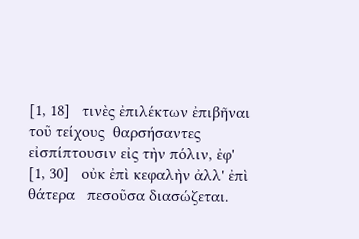[1, 18]   τινὲς ἐπιλέκτων ἐπιβῆναι τοῦ τείχους  θαρσήσαντες   εἰσπίπτουσιν εἰς τὴν πόλιν, ἐφ'
[1, 30]   οὐκ ἐπὶ κεφαλὴν ἀλλ' ἐπὶ  θάτερα   πεσοῦσα διασώζεται.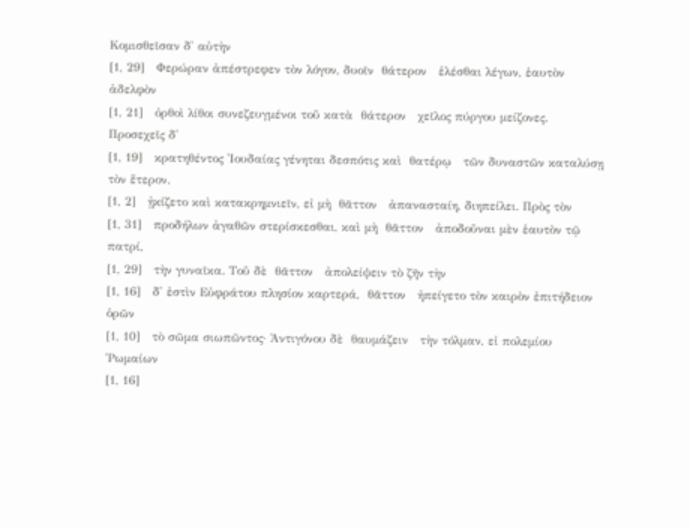Κομισθεῖσαν δ' αὐτὴν
[1, 29]   Φερώραν ἀπέστρεφεν τὸν λόγον, δυοῖν  θάτερον   ἑλέσθαι λέγων, ἑαυτὸν ἀδελφὸν
[1, 21]   ὀρθοὶ λίθοι συνεζευγμένοι τοῦ κατὰ  θάτερον   χεῖλος πύργου μείζονες. Προσεχεῖς δ'
[1, 19]   κρατηθέντος Ἰουδαίας γένηται δεσπότις καὶ  θατέρῳ   τῶν δυναστῶν καταλύσῃ τὸν ἕτερον.
[1, 2]   ᾐκίζετο καὶ κατακρημνιεῖν, εἰ μὴ  θᾶττον   ἀπανασταίη, διηπείλει. Πρὸς τὸν
[1, 31]   προδήλων ἀγαθῶν στερίσκεσθαι, καὶ μὴ  θᾶττον   ἀποδοῦναι μὲν ἑαυτὸν τῷ πατρί,
[1, 29]   τὴν γυναῖκα. Τοῦ δὲ  θᾶττον   ἀπολείψειν τὸ ζῆν τὴν
[1, 16]   δ' ἐστὶν Εὐφράτου πλησίον καρτερά,  θᾶττον   ἠπείγετο τὸν καιρὸν ἐπιτήδειον ὁρῶν
[1, 10]   τὸ σῶμα σιωπῶντος· Ἀντιγόνου δὲ  θαυμάζειν   τὴν τόλμαν, εἰ πολεμίου Ῥωμαίων
[1, 16]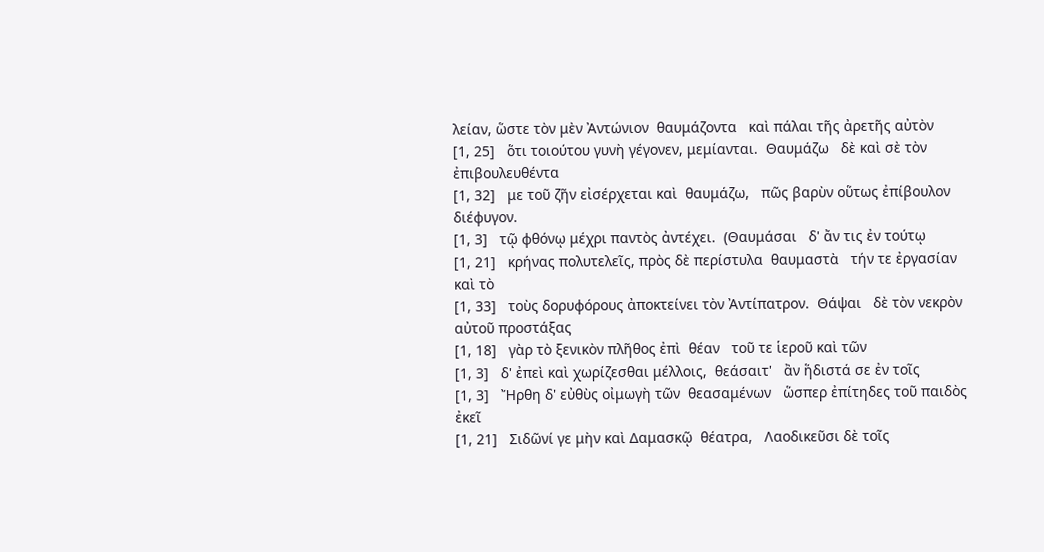λείαν, ὥστε τὸν μὲν Ἀντώνιον  θαυμάζοντα   καὶ πάλαι τῆς ἀρετῆς αὐτὸν
[1, 25]   ὅτι τοιούτου γυνὴ γέγονεν, μεμίανται.  Θαυμάζω   δὲ καὶ σὲ τὸν ἐπιβουλευθέντα
[1, 32]   με τοῦ ζῆν εἰσέρχεται καὶ  θαυμάζω,   πῶς βαρὺν οὕτως ἐπίβουλον διέφυγον.
[1, 3]   τῷ φθόνῳ μέχρι παντὸς ἀντέχει.  (Θαυμάσαι   δ' ἄν τις ἐν τούτῳ
[1, 21]   κρήνας πολυτελεῖς, πρὸς δὲ περίστυλα  θαυμαστὰ   τήν τε ἐργασίαν καὶ τὸ
[1, 33]   τοὺς δορυφόρους ἀποκτείνει τὸν Ἀντίπατρον.  Θάψαι   δὲ τὸν νεκρὸν αὐτοῦ προστάξας
[1, 18]   γὰρ τὸ ξενικὸν πλῆθος ἐπὶ  θέαν   τοῦ τε ἱεροῦ καὶ τῶν
[1, 3]   δ' ἐπεὶ καὶ χωρίζεσθαι μέλλοις,  θεάσαιτ'   ἂν ἥδιστά σε ἐν τοῖς
[1, 3]   Ἤρθη δ' εὐθὺς οἰμωγὴ τῶν  θεασαμένων   ὥσπερ ἐπίτηδες τοῦ παιδὸς ἐκεῖ
[1, 21]   Σιδῶνί γε μὴν καὶ Δαμασκῷ  θέατρα,   Λαοδικεῦσι δὲ τοῖς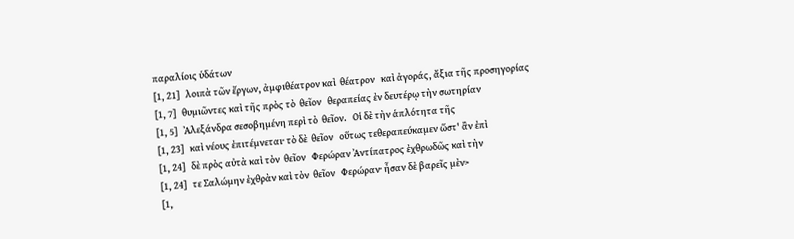παραλίοις ὑδάτων
[1, 21]   λοιπὰ τῶν ἔργων, ἀμφιθέατρον καὶ  θέατρον   καὶ ἀγοράς, ἄξια τῆς προσηγορίας
[1, 7]   θυμιῶντες καὶ τῆς πρὸς τὸ  θεῖον   θεραπείας ἐν δευτέρῳ τὴν σωτηρίαν
[1, 5]   Ἀλεξάνδρα σεσοβημένη περὶ τὸ  θεῖον.   Οἱ δὲ τὴν ἁπλότητα τῆς
[1, 23]   καὶ νέους ἐπιτέμνεται· τὸ δὲ  θεῖον   οὕτως τεθεραπεύκαμεν ὥστ' ἂν ἐπὶ
[1, 24]   δὲ πρὸς αὐτὰ καὶ τὸν  θεῖον   Φερώραν Ἀντίπατρος ἐχθρωδῶς καὶ τὴν
[1, 24]   τε Σαλώμην ἐχθρὰν καὶ τὸν  θεῖον   Φερώραν· ἦσαν δὲ βαρεῖς μὲν>
[1,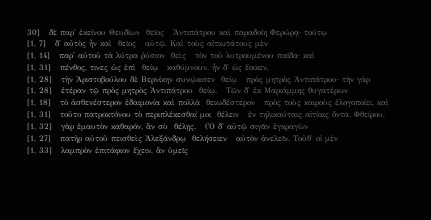30]   δὲ παρ' ἐκείνου Θευδίων  θεῖος   Ἀντιπάτρου καὶ παραδοίη Φερώρᾳ· τούτῳ
[1, 7]   δ' αὐτὸς ἦν καὶ  θεῖος   αὐτῷ. Καὶ τοὺς αἰτιωτάτους μὲν
[1, 14]   παρ' αὐτοῦ τὰ λύτρα ῥύσιον  θεὶς   τὸν τοῦ λυτρουμένου παῖδα· καὶ
[1, 31]   πένθος, τινες ὡς ἐπὶ  θείῳ   καθύμνουν, ἦν δ' ὡς ἔοικεν,
[1, 28]   τὴν Ἀριστοβούλου δὲ Βερνίκην συνῴκισεν  θείῳ   πρὸς μητρὸς Ἀντιπάτρου· τὴν γὰρ
[1, 28]   ἑτέραν τῷ πρὸς μητρὸς Ἀντιπάτρου  θείῳ.   Τῶν δ' ἐκ Μαριάμμης θυγατέρων
[1, 18]   τὸ ἀσθενέστερον ἐδαιμονία καὶ πολλὰ  θειωδέστερον   πρὸς τοὺς καιροὺς ἐλογοποίει, καὶ
[1, 31]   τοῦτο πατροκτόνου τὸ περιπλέκεσθαί μοι  θέλειν   ἐν τηλικαύταις αἰτίαις ὄντα. Φθείρου,
[1, 32]   γὰρ ἐμαυτὸν καθαρόν, ἂν σὺ  θέλῃς.   (Ὁ δ' αὐτῷ σιγᾶν ἐγκραγὼν
[1, 27]   πατὴρ αὐτοῦ πεισθεὶς Ἀλεξάνδρῳ  θελήσειεν   αὐτὸν ἀνελεῖν. Τοῦθ' οἱ μὲν
[1, 33]   λαμπρὸν ἐπιτάφιον ἔχειν, ἂν ὑμεῖς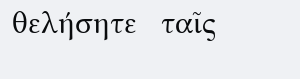θελήσητε   ταῖς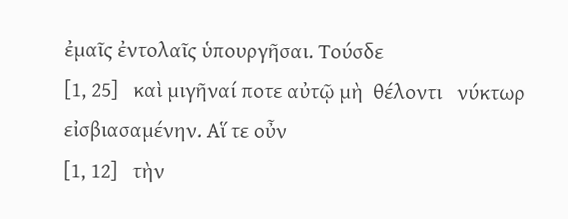ἐμαῖς ἐντολαῖς ὑπουργῆσαι. Τούσδε
[1, 25]   καὶ μιγῆναί ποτε αὐτῷ μὴ  θέλοντι   νύκτωρ εἰσβιασαμένην. Αἵ τε οὖν
[1, 12]   τὴν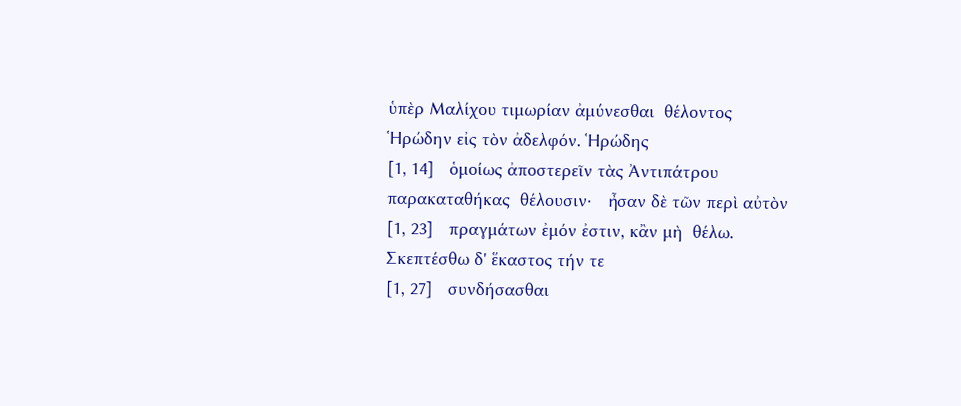ὑπὲρ Μαλίχου τιμωρίαν ἀμύνεσθαι  θέλοντος   Ἡρώδην εἰς τὸν ἀδελφόν. Ἡρώδης
[1, 14]   ὁμοίως ἀποστερεῖν τὰς Ἀντιπάτρου παρακαταθήκας  θέλουσιν·   ἦσαν δὲ τῶν περὶ αὐτὸν
[1, 23]   πραγμάτων ἐμόν ἐστιν, κἂν μὴ  θέλω.   Σκεπτέσθω δ' ἕκαστος τήν τε
[1, 27]   συνδήσασθαι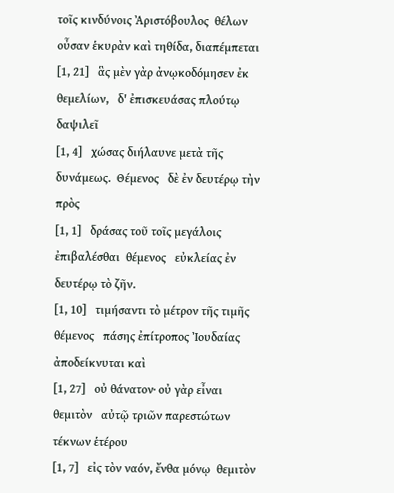τοῖς κινδύνοις Ἀριστόβουλος  θέλων   οὖσαν ἑκυρὰν καὶ τηθίδα, διαπέμπεται
[1, 21]   ἃς μὲν γὰρ ἀνῳκοδόμησεν ἐκ  θεμελίων,   δ' ἐπισκευάσας πλούτῳ δαψιλεῖ
[1, 4]   χώσας διήλαυνε μετὰ τῆς δυνάμεως.  Θέμενος   δὲ ἐν δευτέρῳ τὴν πρὸς
[1, 1]   δράσας τοῦ τοῖς μεγάλοις ἐπιβαλέσθαι  θέμενος   εὐκλείας ἐν δευτέρῳ τὸ ζῆν.
[1, 10]   τιμήσαντι τὸ μέτρον τῆς τιμῆς  θέμενος   πάσης ἐπίτροπος Ἰουδαίας ἀποδείκνυται καὶ
[1, 27]   οὐ θάνατον· οὐ γὰρ εἶναι  θεμιτὸν   αὐτῷ τριῶν παρεστώτων τέκνων ἑτέρου
[1, 7]   εἰς τὸν ναόν, ἔνθα μόνῳ  θεμιτὸν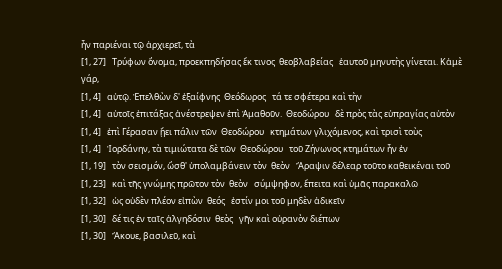ἦν παριέναι τῷ ἀρχιερεῖ, τὰ
[1, 27]   Τρύφων ὄνομα, προεκπηδήσας ἔκ τινος  θεοβλαβείας   ἑαυτοῦ μηνυτὴς γίνεται. Κἀμὲ γάρ,
[1, 4]   αὐτῷ. Ἐπελθὼν δ' ἐξαίφνης  Θεόδωρος   τά τε σφέτερα καὶ τὴν
[1, 4]   αὐτοῖς ἐπιτάξας ἀνέστρεψεν ἐπὶ Ἀμαθοῦν.  Θεοδώρου   δὲ πρὸς τὰς εὐπραγίας αὐτὸν
[1, 4]   ἐπὶ Γέρασαν ᾔει πάλιν τῶν  Θεοδώρου   κτημάτων γλιχόμενος, καὶ τρισὶ τοὺς
[1, 4]   Ἰορδάνην, τὰ τιμιώτατα δὲ τῶν  Θεοδώρου   τοῦ Ζήνωνος κτημάτων ἦν ἐν
[1, 19]   τὸν σεισμόν, ὥσθ' ὑπολαμβάνειν τὸν  θεὸν   Ἄραψιν δέλεαρ τοῦτο καθεικέναι τοῦ
[1, 23]   καὶ τῆς γνώμης πρῶτον τὸν  θεὸν   σύμψηφον, ἔπειτα καὶ ὑμᾶς παρακαλῶ
[1, 32]   ὡς οὐδὲν πλέον εἰπὼν  θεός   ἐστίν μοι τοῦ μηδὲν ἀδικεῖν
[1, 30]   δέ τις ἐν ταῖς ἀλγηδόσιν  θεὸς   γῆν καὶ οὐρανὸν διέπων
[1, 30]   Ἄκουε, βασιλεῦ, καὶ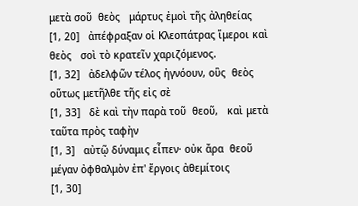μετὰ σοῦ  θεὸς   μάρτυς ἐμοὶ τῆς ἀληθείας
[1, 20]   ἀπέφραξαν οἱ Κλεοπάτρας ἵμεροι καὶ  θεὸς   σοὶ τὸ κρατεῖν χαριζόμενος.
[1, 32]   ἀδελφῶν τέλος ἠγνόουν, οὓς  θεὸς   οὕτως μετῆλθε τῆς εἰς σὲ
[1, 33]   δὲ καὶ τὴν παρὰ τοῦ  θεοῦ,   καὶ μετὰ ταῦτα πρὸς ταφὴν
[1, 3]   αὐτῷ δύναμις εἶπεν· οὐκ ἄρα  θεοῦ   μέγαν ὀφθαλμὸν ἐπ' ἔργοις ἀθεμίτοις
[1, 30]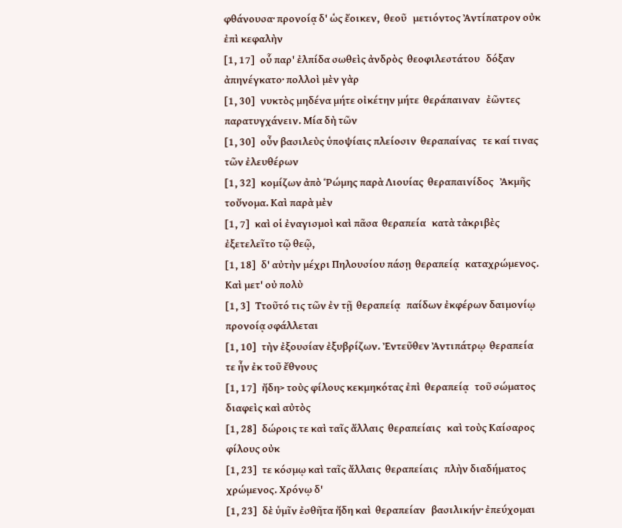φθάνουσα· προνοίᾳ δ' ὡς ἔοικεν,  θεοῦ   μετιόντος Ἀντίπατρον οὐκ ἐπὶ κεφαλὴν
[1, 17]   οὗ παρ' ἐλπίδα σωθεὶς ἀνδρὸς  θεοφιλεστάτου   δόξαν ἀπηνέγκατο· πολλοὶ μὲν γὰρ
[1, 30]   νυκτὸς μηδένα μήτε οἰκέτην μήτε  θεράπαιναν   ἐῶντες παρατυγχάνειν. Μία δὴ τῶν
[1, 30]   οὖν βασιλεὺς ὑποψίαις πλείοσιν  θεραπαίνας   τε καί τινας τῶν ἐλευθέρων
[1, 32]   κομίζων ἀπὸ Ῥώμης παρὰ Λιουίας  θεραπαινίδος   Ἀκμῆς τοὔνομα. Καὶ παρὰ μὲν
[1, 7]   καὶ οἱ ἐναγισμοὶ καὶ πᾶσα  θεραπεία   κατὰ τἀκριβὲς ἐξετελεῖτο τῷ θεῷ,
[1, 18]   δ' αὐτὴν μέχρι Πηλουσίου πάσῃ  θεραπείᾳ   καταχρώμενος. Καὶ μετ' οὐ πολὺ
[1, 3]   Ττοῦτό τις τῶν ἐν τῇ  θεραπείᾳ   παίδων ἐκφέρων δαιμονίῳ προνοίᾳ σφάλλεται
[1, 10]   τὴν ἐξουσίαν ἐξυβρίζων. Ἐντεῦθεν Ἀντιπάτρῳ  θεραπεία   τε ἦν ἐκ τοῦ ἔθνους
[1, 17]   ἤδη> τοὺς φίλους κεκμηκότας ἐπὶ  θεραπείᾳ   τοῦ σώματος διαφεὶς καὶ αὐτὸς
[1, 28]   δώροις τε καὶ ταῖς ἄλλαις  θεραπείαις   καὶ τοὺς Καίσαρος φίλους οὐκ
[1, 23]   τε κόσμῳ καὶ ταῖς ἄλλαις  θεραπείαις   πλὴν διαδήματος χρώμενος. Χρόνῳ δ'
[1, 23]   δὲ ὑμῖν ἐσθῆτα ἤδη καὶ  θεραπείαν   βασιλικήν· ἐπεύχομαι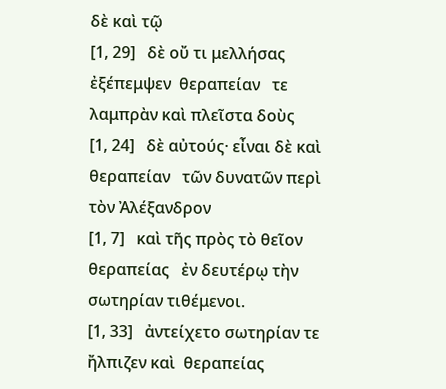δὲ καὶ τῷ
[1, 29]   δὲ οὔ τι μελλήσας ἐξέπεμψεν  θεραπείαν   τε λαμπρὰν καὶ πλεῖστα δοὺς
[1, 24]   δὲ αὐτούς· εἶναι δὲ καὶ  θεραπείαν   τῶν δυνατῶν περὶ τὸν Ἀλέξανδρον
[1, 7]   καὶ τῆς πρὸς τὸ θεῖον  θεραπείας   ἐν δευτέρῳ τὴν σωτηρίαν τιθέμενοι.
[1, 33]   ἀντείχετο σωτηρίαν τε ἤλπιζεν καὶ  θεραπείας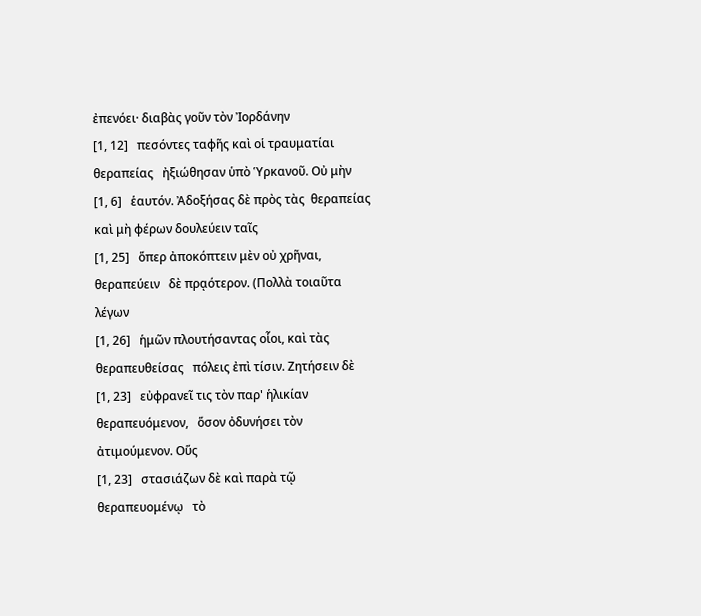ἐπενόει· διαβὰς γοῦν τὸν Ἰορδάνην
[1, 12]   πεσόντες ταφῆς καὶ οἱ τραυματίαι  θεραπείας   ἠξιώθησαν ὑπὸ Ὑρκανοῦ. Οὐ μὴν
[1, 6]   ἑαυτόν. Ἀδοξήσας δὲ πρὸς τὰς  θεραπείας   καὶ μὴ φέρων δουλεύειν ταῖς
[1, 25]   ὅπερ ἀποκόπτειν μὲν οὐ χρῆναι,  θεραπεύειν   δὲ πρᾳότερον. (Πολλὰ τοιαῦτα λέγων
[1, 26]   ἡμῶν πλουτήσαντας οἷοι, καὶ τὰς  θεραπευθείσας   πόλεις ἐπὶ τίσιν. Ζητήσειν δὲ
[1, 23]   εὐφρανεῖ τις τὸν παρ' ἡλικίαν  θεραπευόμενον,   ὅσον ὀδυνήσει τὸν ἀτιμούμενον. Οὕς
[1, 23]   στασιάζων δὲ καὶ παρὰ τῷ  θεραπευομένῳ   τὸ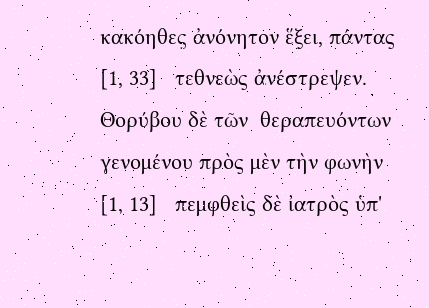κακόηθες ἀνόνητον ἕξει, πάντας
[1, 33]   τεθνεὼς ἀνέστρεψεν. Θορύβου δὲ τῶν  θεραπευόντων   γενομένου πρὸς μὲν τὴν φωνὴν
[1, 13]   πεμφθεὶς δὲ ἰατρὸς ὑπ'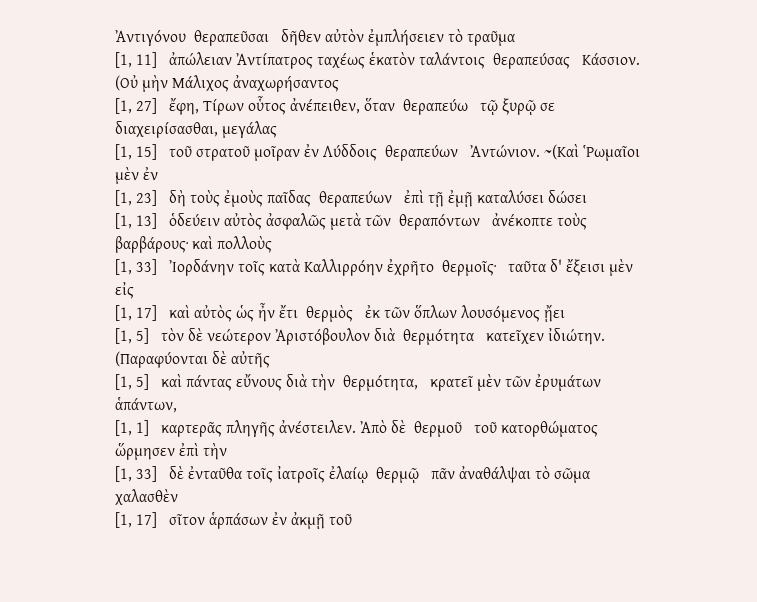Ἀντιγόνου  θεραπεῦσαι   δῆθεν αὐτὸν ἐμπλήσειεν τὸ τραῦμα
[1, 11]   ἀπώλειαν Ἀντίπατρος ταχέως ἑκατὸν ταλάντοις  θεραπεύσας   Κάσσιον. (Οὐ μὴν Μάλιχος ἀναχωρήσαντος
[1, 27]   ἔφη, Τίρων οὗτος ἀνέπειθεν, ὅταν  θεραπεύω   τῷ ξυρῷ σε διαχειρίσασθαι, μεγάλας
[1, 15]   τοῦ στρατοῦ μοῖραν ἐν Λύδδοις  θεραπεύων   Ἀντώνιον. ~(Καὶ Ῥωμαῖοι μὲν ἐν
[1, 23]   δὴ τοὺς ἐμοὺς παῖδας  θεραπεύων   ἐπὶ τῇ ἐμῇ καταλύσει δώσει
[1, 13]   ὁδεύειν αὐτὸς ἀσφαλῶς μετὰ τῶν  θεραπόντων   ἀνέκοπτε τοὺς βαρβάρους· καὶ πολλοὺς
[1, 33]   Ἰορδάνην τοῖς κατὰ Καλλιρρόην ἐχρῆτο  θερμοῖς·   ταῦτα δ' ἔξεισι μὲν εἰς
[1, 17]   καὶ αὐτὸς ὡς ἦν ἔτι  θερμὸς   ἐκ τῶν ὅπλων λουσόμενος ᾔει
[1, 5]   τὸν δὲ νεώτερον Ἀριστόβουλον διὰ  θερμότητα   κατεῖχεν ἰδιώτην. (Παραφύονται δὲ αὐτῆς
[1, 5]   καὶ πάντας εὔνους διὰ τὴν  θερμότητα,   κρατεῖ μὲν τῶν ἐρυμάτων ἁπάντων,
[1, 1]   καρτερᾶς πληγῆς ἀνέστειλεν. Ἀπὸ δὲ  θερμοῦ   τοῦ κατορθώματος ὥρμησεν ἐπὶ τὴν
[1, 33]   δὲ ἐνταῦθα τοῖς ἰατροῖς ἐλαίῳ  θερμῷ   πᾶν ἀναθάλψαι τὸ σῶμα χαλασθὲν
[1, 17]   σῖτον ἁρπάσων ἐν ἀκμῇ τοῦ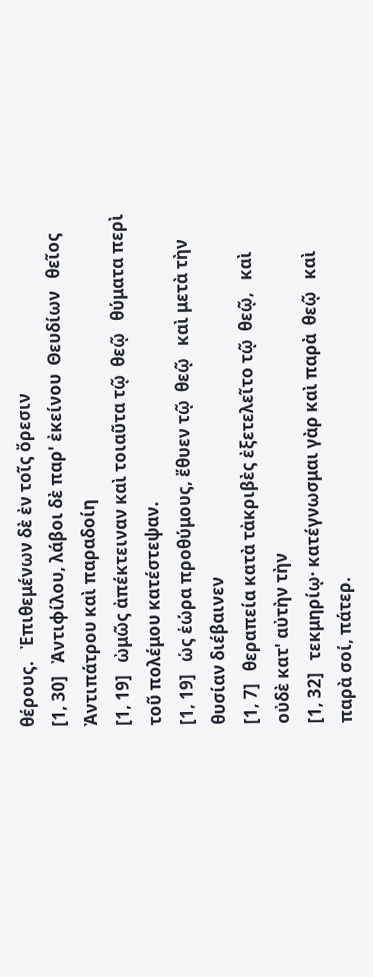θέρους.   Ἐπιθεμένων δὲ ἐν τοῖς ὄρεσιν
[1, 30]   Ἀντιφίλου, λάβοι δὲ παρ' ἐκείνου  Θευδίων   θεῖος Ἀντιπάτρου καὶ παραδοίη
[1, 19]   ὠμῶς ἀπέκτειναν καὶ τοιαῦτα τῷ  θεῷ   θύματα περὶ τοῦ πολέμου κατέστεψαν.
[1, 19]   ὡς ἑώρα προθύμους, ἔθυεν τῷ  θεῷ   καὶ μετὰ τὴν θυσίαν διέβαινεν
[1, 7]   θεραπεία κατὰ τἀκριβὲς ἐξετελεῖτο τῷ  θεῷ,   καὶ οὐδὲ κατ' αὐτὴν τὴν
[1, 32]   τεκμηρίῳ· κατέγνωσμαι γὰρ καὶ παρὰ  θεῷ   καὶ παρὰ σοί, πάτερ.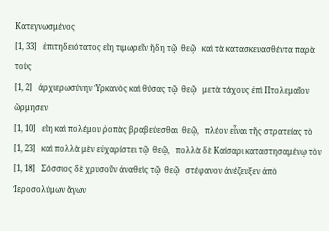Κατεγνωσμένος
[1, 33]   ἐπιτηδειότατος εἴη τιμωρεῖν ἤδη τῷ  θεῷ   καὶ τὰ κατασκευασθέντα παρὰ τοὺς
[1, 2]   ἀρχιερωσύνην Ὑρκανὸς καὶ θύσας τῷ  θεῷ   μετὰ τάχους ἐπὶ Πτολεμαῖον ὥρμησεν
[1, 10]   εἴη καὶ πολέμου ῥοπὰς βραβεύεσθαι  θεῷ,   πλέον εἶναι τῆς στρατείας τὸ
[1, 23]   καὶ πολλὰ μὲν εὐχαρίστει τῷ  θεῷ,   πολλὰ δὲ Καίσαρι καταστησαμένῳ τὸν
[1, 18]   Σόσσιος δὲ χρυσοῦν ἀναθεὶς τῷ  θεῷ   στέφανον ἀνέζευξεν ἀπὸ Ἱεροσολύμων ἄγων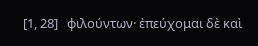[1, 28]   φιλούντων· ἐπεύχομαι δὲ καὶ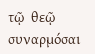τῷ  θεῷ   συναρμόσαι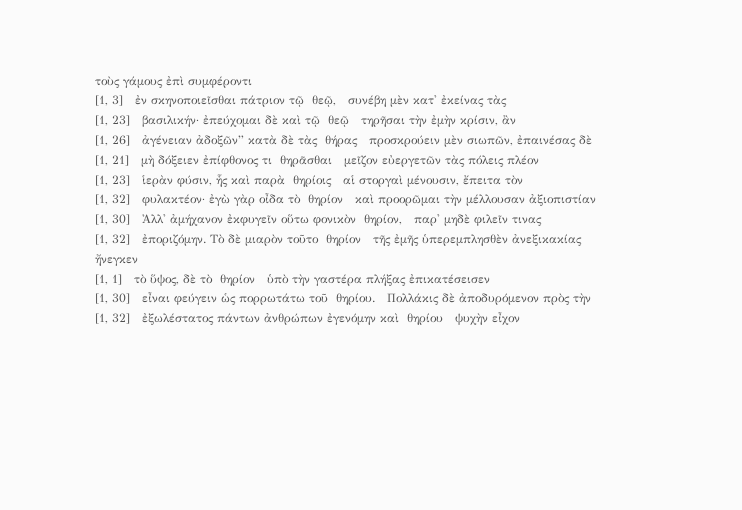τοὺς γάμους ἐπὶ συμφέροντι
[1, 3]   ἐν σκηνοποιεῖσθαι πάτριον τῷ  θεῷ,   συνέβη μὲν κατ' ἐκείνας τὰς
[1, 23]   βασιλικήν· ἐπεύχομαι δὲ καὶ τῷ  θεῷ   τηρῆσαι τὴν ἐμὴν κρίσιν, ἂν
[1, 26]   ἀγένειαν ἀδοξῶν” κατὰ δὲ τὰς  θήρας   προσκρούειν μὲν σιωπῶν, ἐπαινέσας δὲ
[1, 21]   μὴ δόξειεν ἐπίφθονος τι  θηρᾶσθαι   μεῖζον εὐεργετῶν τὰς πόλεις πλέον
[1, 23]   ἱερὰν φύσιν, ἧς καὶ παρὰ  θηρίοις   αἱ στοργαὶ μένουσιν, ἔπειτα τὸν
[1, 32]   φυλακτέον· ἐγὼ γὰρ οἶδα τὸ  θηρίον   καὶ προορῶμαι τὴν μέλλουσαν ἀξιοπιστίαν
[1, 30]   Ἀλλ' ἀμήχανον ἐκφυγεῖν οὕτω φονικὸν  θηρίον,   παρ' μηδὲ φιλεῖν τινας
[1, 32]   ἐποριζόμην. Τὸ δὲ μιαρὸν τοῦτο  θηρίον   τῆς ἐμῆς ὑπερεμπλησθὲν ἀνεξικακίας ἤνεγκεν
[1, 1]   τὸ ὕψος, δὲ τὸ  θηρίον   ὑπὸ τὴν γαστέρα πλήξας ἐπικατέσεισεν
[1, 30]   εἶναι φεύγειν ὡς πορρωτάτω τοῦ  θηρίου.   Πολλάκις δὲ ἀποδυρόμενον πρὸς τὴν
[1, 32]   ἐξωλέστατος πάντων ἀνθρώπων ἐγενόμην καὶ  θηρίου   ψυχὴν εἶχον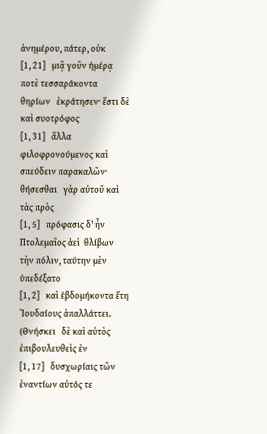ἀνημέρου, πάτερ, οὐκ
[1, 21]   μιᾷ γοῦν ἡμέρᾳ ποτὲ τεσσαράκοντα  θηρίων   ἐκράτησεν· ἔστι δὲ καὶ συοτρόφος
[1, 31]   ἄλλα φιλοφρονούμενος καὶ σπεύδειν παρακαλῶν·  θήσεσθαι   γὰρ αὐτοῦ καὶ τὰς πρὸς
[1, 5]   πρόφασις δ' ἦν Πτολεμαῖος ἀεὶ  θλίβων   τὴν πόλιν, ταύτην μὲν ὑπεδέξατο
[1, 2]   καὶ ἑβδομήκοντα ἔτη Ἰουδαίους ἀπαλλάττει.  (Θνήσκει   δὲ καὶ αὐτὸς ἐπιβουλευθεὶς ἐν
[1, 17]   δυσχωρίαις τῶν ἐναντίων αὐτός τε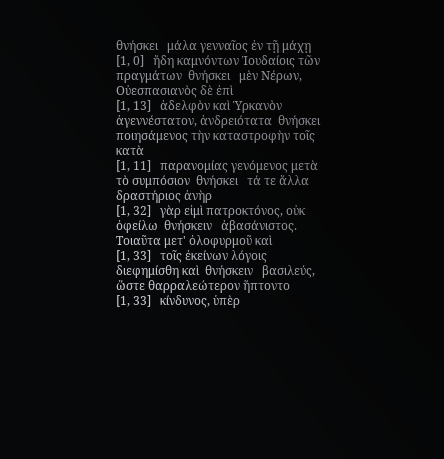θνήσκει   μάλα γενναῖος ἐν τῇ μάχῃ
[1, 0]   ἤδη καμνόντων Ἰουδαίοις τῶν πραγμάτων  θνήσκει   μὲν Νέρων, Οὐεσπασιανὸς δὲ ἐπὶ
[1, 13]   ἀδελφὸν καὶ Ὑρκανὸν ἀγεννέστατον, ἀνδρειότατα  θνήσκει   ποιησάμενος τὴν καταστροφὴν τοῖς κατὰ
[1, 11]   παρανομίας γενόμενος μετὰ τὸ συμπόσιον  θνήσκει   τά τε ἄλλα δραστήριος ἀνὴρ
[1, 32]   γὰρ εἰμὶ πατροκτόνος, οὐκ ὀφείλω  θνήσκειν   ἀβασάνιστος. Τοιαῦτα μετ' ὀλοφυρμοῦ καὶ
[1, 33]   τοῖς ἐκείνων λόγοις διεφημίσθη καὶ  θνήσκειν   βασιλεύς, ὥστε θαρραλεώτερον ἥπτοντο
[1, 33]   κίνδυνος, ὑπὲρ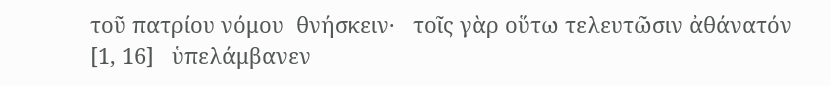τοῦ πατρίου νόμου  θνήσκειν·   τοῖς γὰρ οὕτω τελευτῶσιν ἀθάνατόν
[1, 16]   ὑπελάμβανεν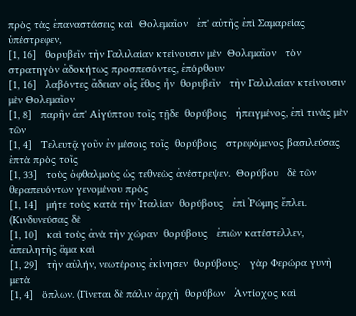πρὸς τὰς ἐπαναστάσεις καὶ  Θολεμαῖον   ἐπ' αὐτῆς ἐπὶ Σαμαρείας ὑπέστρεφεν,
[1, 16]   θορυβεῖν τὴν Γαλιλαίαν κτείνουσιν μὲν  Θολεμαῖον   τὸν στρατηγὸν ἀδοκήτως προσπεσόντες, ἐπόρθουν
[1, 16]   λαβόντες ἄδειαν οἷς ἔθος ἦν  θορυβεῖν   τὴν Γαλιλαίαν κτείνουσιν μὲν Θολεμαῖον
[1, 8]   παρῆν ἀπ' Αἰγύπτου τοῖς τῇδε  θορύβοις   ἠπειγμένος, ἐπὶ τινὰς μὲν τῶν
[1, 4]   Τελευτᾷ γοῦν ἐν μέσοις τοῖς  θορύβοις   στρεφόμενος βασιλεύσας ἑπτὰ πρὸς τοῖς
[1, 33]   τοὺς ὀφθαλμοὺς ὡς τεθνεὼς ἀνέστρεψεν.  Θορύβου   δὲ τῶν θεραπευόντων γενομένου πρὸς
[1, 14]   μήτε τοὺς κατὰ τὴν Ἰταλίαν  θορύβους   ἐπὶ Ῥώμης ἔπλει. (Κινδυνεύσας δὲ
[1, 10]   καὶ τοὺς ἀνὰ τὴν χώραν  θορύβους   ἐπιὼν κατέστελλεν, ἀπειλητὴς ἅμα καὶ
[1, 29]   τὴν αὐλήν, νεωτέρους ἐκίνησεν  θορύβους·   γὰρ Φερώρα γυνὴ μετὰ
[1, 4]   ὅπλων. (Γίνεται δὲ πάλιν ἀρχὴ  θορύβων   Ἀντίοχος καὶ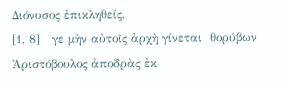Διόνυσος ἐπικληθείς,
[1, 8]   γε μὴν αὐτοῖς ἀρχὴ γίνεται  θορύβων   Ἀριστόβουλος ἀποδρὰς ἐκ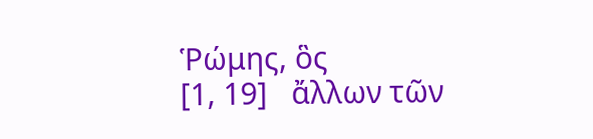Ῥώμης, ὃς
[1, 19]   ἄλλων τῶν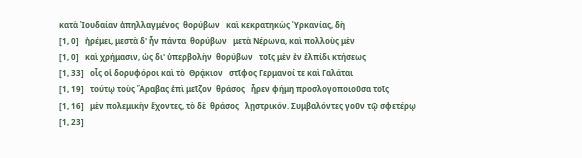κατὰ Ἰουδαίαν ἀπηλλαγμένος  θορύβων   καὶ κεκρατηκὼς Ὑρκανίας, δὴ
[1, 0]   ἠρέμει, μεστὰ δ' ἦν πάντα  θορύβων   μετὰ Νέρωνα, καὶ πολλοὺς μὲν
[1, 0]   καὶ χρήμασιν, ὡς δι' ὑπερβολὴν  θορύβων   τοῖς μὲν ἐν ἐλπίδι κτήσεως
[1, 33]   οἷς οἱ δορυφόροι καὶ τὸ  Θρᾴκιον   στῖφος Γερμανοί τε καὶ Γαλάται
[1, 19]   τούτῳ τοὺς Ἄραβας ἐπὶ μεῖζον  θράσος   ἦρεν φήμη προσλογοποιοῦσα τοῖς
[1, 16]   μὲν πολεμικὴν ἔχοντες, τὸ δὲ  θράσος   λῃστρικόν. Συμβαλόντες γοῦν τῷ σφετέρῳ
[1, 23]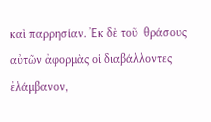καὶ παρρησίαν. Ἐκ δὲ τοῦ  θράσους   αὐτῶν ἀφορμὰς οἱ διαβάλλοντες ἐλάμβανον,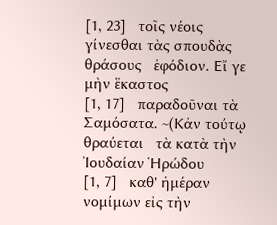[1, 23]   τοῖς νέοις γίνεσθαι τὰς σπουδὰς  θράσους   ἐφόδιον. Εἴ γε μὴν ἕκαστος
[1, 17]   παραδοῦναι τὰ Σαμόσατα. ~(Κἀν τούτῳ  θραύεται   τὰ κατὰ τὴν Ἰουδαίαν Ἡρώδου
[1, 7]   καθ' ἡμέραν νομίμων εἰς τὴν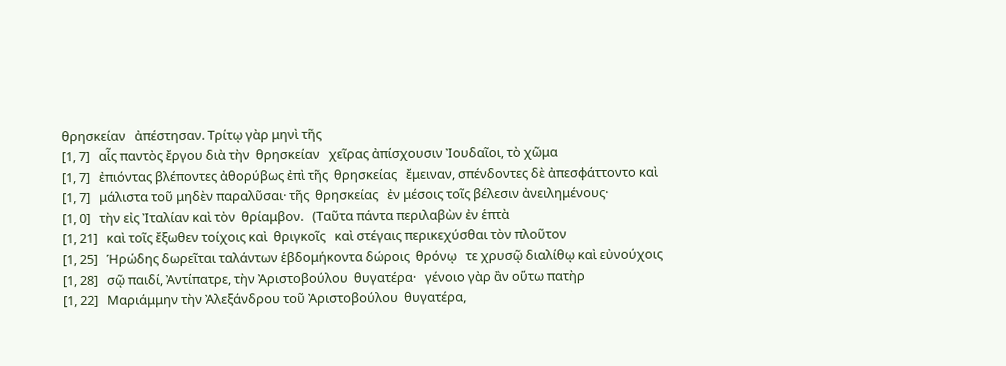θρησκείαν   ἀπέστησαν. Τρίτῳ γὰρ μηνὶ τῆς
[1, 7]   αἷς παντὸς ἔργου διὰ τὴν  θρησκείαν   χεῖρας ἀπίσχουσιν Ἰουδαῖοι, τὸ χῶμα
[1, 7]   ἐπιόντας βλέποντες ἀθορύβως ἐπὶ τῆς  θρησκείας   ἔμειναν, σπένδοντες δὲ ἀπεσφάττοντο καὶ
[1, 7]   μάλιστα τοῦ μηδὲν παραλῦσαι· τῆς  θρησκείας   ἐν μέσοις τοῖς βέλεσιν ἀνειλημένους·
[1, 0]   τὴν εἰς Ἰταλίαν καὶ τὸν  θρίαμβον.   (Ταῦτα πάντα περιλαβὼν ἐν ἑπτὰ
[1, 21]   καὶ τοῖς ἔξωθεν τοίχοις καὶ  θριγκοῖς   καὶ στέγαις περικεχύσθαι τὸν πλοῦτον
[1, 25]   Ἡρώδης δωρεῖται ταλάντων ἑβδομήκοντα δώροις  θρόνῳ   τε χρυσῷ διαλίθῳ καὶ εὐνούχοις
[1, 28]   σῷ παιδί, Ἀντίπατρε, τὴν Ἀριστοβούλου  θυγατέρα·   γένοιο γὰρ ἂν οὕτω πατὴρ
[1, 22]   Μαριάμμην τὴν Ἀλεξάνδρου τοῦ Ἀριστοβούλου  θυγατέρα,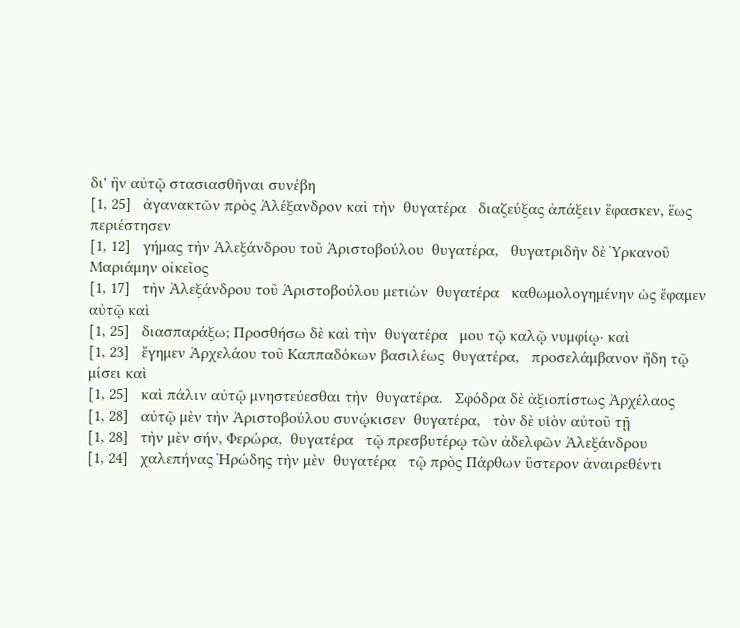δι' ἣν αὐτῷ στασιασθῆναι συνέβη
[1, 25]   ἀγανακτῶν πρὸς Ἀλέξανδρον καὶ τὴν  θυγατέρα   διαζεύξας ἀπάξειν ἔφασκεν, ἕως περιέστησεν
[1, 12]   γήμας τὴν Ἀλεξάνδρου τοῦ Ἀριστοβούλου  θυγατέρα,   θυγατριδῆν δὲ Ὑρκανοῦ Μαριάμην οἰκεῖος
[1, 17]   τὴν Ἀλεξάνδρου τοῦ Ἀριστοβούλου μετιὼν  θυγατέρα   καθωμολογημένην ὡς ἔφαμεν αὐτῷ καὶ
[1, 25]   διασπαράξω; Προσθήσω δὲ καὶ τὴν  θυγατέρα   μου τῷ καλῷ νυμφίῳ· καὶ
[1, 23]   ἔγημεν Ἀρχελάου τοῦ Καππαδόκων βασιλέως  θυγατέρα,   προσελάμβανον ἤδη τῷ μίσει καὶ
[1, 25]   καὶ πάλιν αὐτῷ μνηστεύεσθαι τὴν  θυγατέρα.   Σφόδρα δὲ ἀξιοπίστως Ἀρχέλαος
[1, 28]   αὐτῷ μὲν τὴν Ἀριστοβούλου συνῴκισεν  θυγατέρα,   τὸν δὲ υἱὸν αὐτοῦ τῇ
[1, 28]   τὴν μὲν σήν, Φερώρα,  θυγατέρα   τῷ πρεσβυτέρῳ τῶν ἀδελφῶν Ἀλεξάνδρου
[1, 24]   χαλεπήνας Ἡρώδης τὴν μὲν  θυγατέρα   τῷ πρὸς Πάρθων ὕστερον ἀναιρεθέντι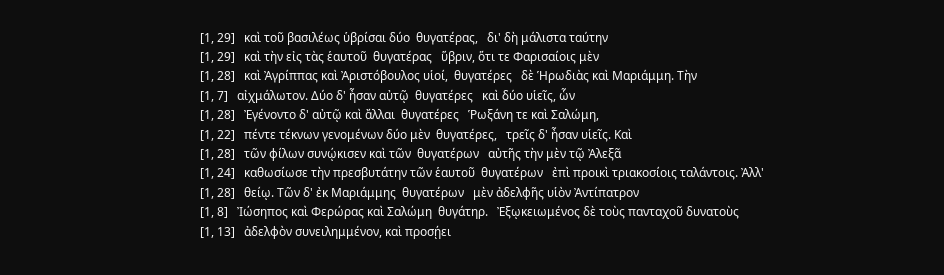[1, 29]   καὶ τοῦ βασιλέως ὑβρίσαι δύο  θυγατέρας,   δι' δὴ μάλιστα ταύτην
[1, 29]   καὶ τὴν εἰς τὰς ἑαυτοῦ  θυγατέρας   ὕβριν, ὅτι τε Φαρισαίοις μὲν
[1, 28]   καὶ Ἀγρίππας καὶ Ἀριστόβουλος υἱοί,  θυγατέρες   δὲ Ἡρωδιὰς καὶ Μαριάμμη. Τὴν
[1, 7]   αἰχμάλωτον. Δύο δ' ἦσαν αὐτῷ  θυγατέρες   καὶ δύο υἱεῖς, ὧν
[1, 28]   Ἐγένοντο δ' αὐτῷ καὶ ἄλλαι  θυγατέρες   Ῥωξάνη τε καὶ Σαλώμη,
[1, 22]   πέντε τέκνων γενομένων δύο μὲν  θυγατέρες,   τρεῖς δ' ἦσαν υἱεῖς. Καὶ
[1, 28]   τῶν φίλων συνῴκισεν καὶ τῶν  θυγατέρων   αὐτῆς τὴν μὲν τῷ Ἀλεξᾶ
[1, 24]   καθωσίωσε τὴν πρεσβυτάτην τῶν ἑαυτοῦ  θυγατέρων   ἐπὶ προικὶ τριακοσίοις ταλάντοις. Ἀλλ'
[1, 28]   θείῳ. Τῶν δ' ἐκ Μαριάμμης  θυγατέρων   μὲν ἀδελφῆς υἱὸν Ἀντίπατρον
[1, 8]   Ἰώσηπος καὶ Φερώρας καὶ Σαλώμη  θυγάτηρ.   Ἐξῳκειωμένος δὲ τοὺς πανταχοῦ δυνατοὺς
[1, 13]   ἀδελφὸν συνειλημμένον, καὶ προσῄει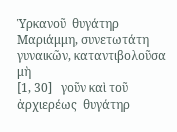Ὑρκανοῦ  θυγάτηρ   Μαριάμμη, συνετωτάτη γυναικῶν, καταντιβολοῦσα μὴ
[1, 30]   γοῦν καὶ τοῦ ἀρχιερέως  θυγάτηρ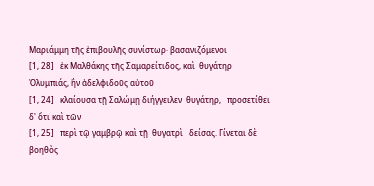Μαριάμμη τῆς ἐπιβουλῆς συνίστωρ· βασανιζόμενοι
[1, 28]   ἐκ Μαλθάκης τῆς Σαμαρείτιδος, καὶ  θυγάτηρ   Ὀλυμπιάς, ἣν ἀδελφιδοῦς αὐτοῦ
[1, 24]   κλαίουσα τῇ Σαλώμῃ διήγγειλεν  θυγάτηρ,   προσετίθει δ' ὅτι καὶ τῶν
[1, 25]   περὶ τῷ γαμβρῷ καὶ τῇ  θυγατρὶ   δείσας. Γίνεται δὲ βοηθὸς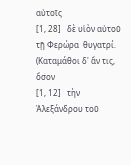αὐτοῖς
[1, 28]   δὲ υἱὸν αὐτοῦ τῇ Φερώρα  θυγατρί.   (Καταμάθοι δ' ἄν τις, ὅσον
[1, 12]   τὴν Ἀλεξάνδρου τοῦ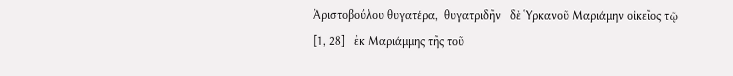Ἀριστοβούλου θυγατέρα,  θυγατριδῆν   δὲ Ὑρκανοῦ Μαριάμην οἰκεῖος τῷ
[1, 28]   ἐκ Μαριάμμης τῆς τοῦ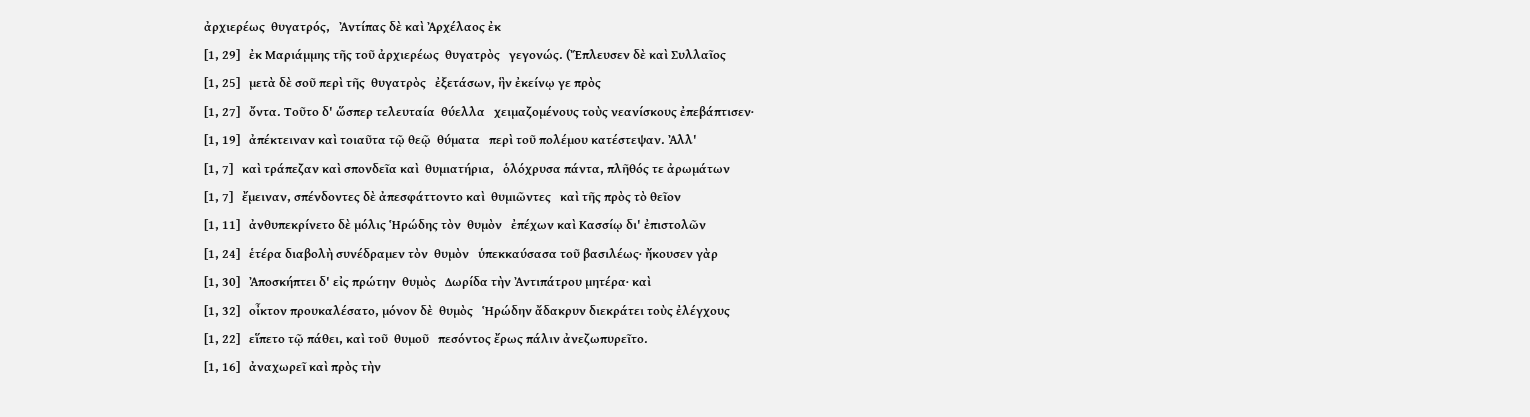ἀρχιερέως  θυγατρός,   Ἀντίπας δὲ καὶ Ἀρχέλαος ἐκ
[1, 29]   ἐκ Μαριάμμης τῆς τοῦ ἀρχιερέως  θυγατρὸς   γεγονώς. (Ἔπλευσεν δὲ καὶ Συλλαῖος
[1, 25]   μετὰ δὲ σοῦ περὶ τῆς  θυγατρὸς   ἐξετάσων, ἣν ἐκείνῳ γε πρὸς
[1, 27]   ὄντα. Τοῦτο δ' ὥσπερ τελευταία  θύελλα   χειμαζομένους τοὺς νεανίσκους ἐπεβάπτισεν·
[1, 19]   ἀπέκτειναν καὶ τοιαῦτα τῷ θεῷ  θύματα   περὶ τοῦ πολέμου κατέστεψαν. Ἀλλ'
[1, 7]   καὶ τράπεζαν καὶ σπονδεῖα καὶ  θυμιατήρια,   ὁλόχρυσα πάντα, πλῆθός τε ἀρωμάτων
[1, 7]   ἔμειναν, σπένδοντες δὲ ἀπεσφάττοντο καὶ  θυμιῶντες   καὶ τῆς πρὸς τὸ θεῖον
[1, 11]   ἀνθυπεκρίνετο δὲ μόλις Ἡρώδης τὸν  θυμὸν   ἐπέχων καὶ Κασσίῳ δι' ἐπιστολῶν
[1, 24]   ἑτέρα διαβολὴ συνέδραμεν τὸν  θυμὸν   ὑπεκκαύσασα τοῦ βασιλέως· ἤκουσεν γὰρ
[1, 30]   Ἀποσκήπτει δ' εἰς πρώτην  θυμὸς   Δωρίδα τὴν Ἀντιπάτρου μητέρα· καὶ
[1, 32]   οἶκτον προυκαλέσατο, μόνον δὲ  θυμὸς   Ἡρώδην ἄδακρυν διεκράτει τοὺς ἐλέγχους
[1, 22]   εἵπετο τῷ πάθει, καὶ τοῦ  θυμοῦ   πεσόντος ἔρως πάλιν ἀνεζωπυρεῖτο.
[1, 16]   ἀναχωρεῖ καὶ πρὸς τὴν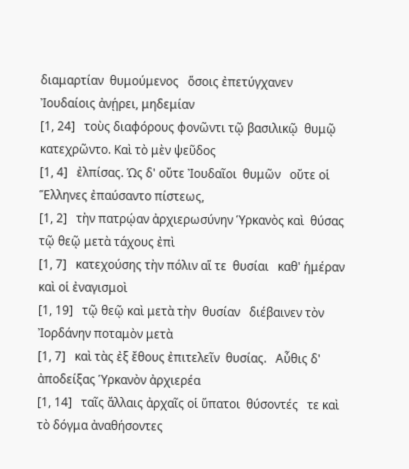διαμαρτίαν  θυμούμενος   ὅσοις ἐπετύγχανεν Ἰουδαίοις ἀνῄρει, μηδεμίαν
[1, 24]   τοὺς διαφόρους φονῶντι τῷ βασιλικῷ  θυμῷ   κατεχρῶντο. Καὶ τὸ μὲν ψεῦδος
[1, 4]   ἐλπίσας. Ὡς δ' οὔτε Ἰουδαῖοι  θυμῶν   οὔτε οἱ Ἕλληνες ἐπαύσαντο πίστεως,
[1, 2]   τὴν πατρῴαν ἀρχιερωσύνην Ὑρκανὸς καὶ  θύσας   τῷ θεῷ μετὰ τάχους ἐπὶ
[1, 7]   κατεχούσης τὴν πόλιν αἵ τε  θυσίαι   καθ' ἡμέραν καὶ οἱ ἐναγισμοὶ
[1, 19]   τῷ θεῷ καὶ μετὰ τὴν  θυσίαν   διέβαινεν τὸν Ἰορδάνην ποταμὸν μετὰ
[1, 7]   καὶ τὰς ἐξ ἔθους ἐπιτελεῖν  θυσίας.   Αὖθις δ' ἀποδείξας Ὑρκανὸν ἀρχιερέα
[1, 14]   ταῖς ἄλλαις ἀρχαῖς οἱ ὕπατοι  θύσοντές   τε καὶ τὸ δόγμα ἀναθήσοντες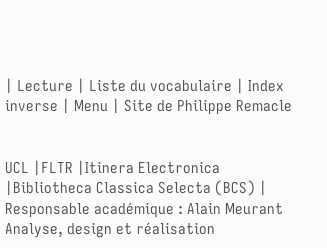| Lecture | Liste du vocabulaire | Index inverse | Menu | Site de Philippe Remacle


UCL |FLTR |Itinera Electronica |Bibliotheca Classica Selecta (BCS) |
Responsable académique : Alain Meurant
Analyse, design et réalisation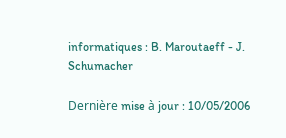informatiques : B. Maroutaeff - J. Schumacher

Dernière mise à jour : 10/05/2006